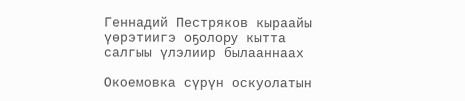Геннадий Пестряков кыраайы үөрэтиигэ оҕолору кытта салгыы үлэлиир былааннаах

Окоемовка сүрүн оскуолатын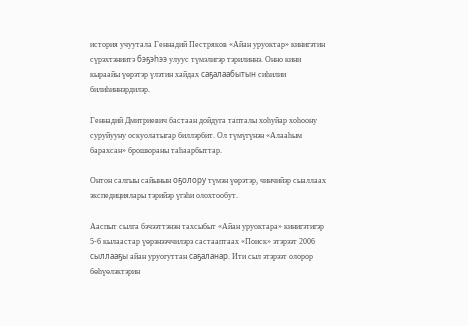история учуутала Геннадий Пестряков «Айан уруоктар» кинигэтин сүрэхтэниитэ бэҕэһээ улуус түмэлигэр тэрилиннэ. Онно кини кыраайы үөрэтэр үлэтин хайдах саҕалаабытын сиһилии билиһиннэрдилэр.

Геннадий Дмитриевич бастаан дойдуга тапталы хоһуйар хоһоону суруйууну оскуолатыгар биллэрбит. Ол түмүгүнэн «Алааһым барахсан» брошюраны таһаарбыттар.

Онтон салгыы сайынын оҕолору түмэн үөрэтэр, чинчийэр сыаллаах экспедициялары тэрийэр үгэһи олохтообут.

Ааспыт сылга бэчээттэнэн тахсыбыт «Айан уруоктара» кинигэтигэр 5-6 кылаастар үөрэнээччилэрэ састааптаах «Поиск» этэрээт 2006 сыллааҕы айан уруогуттан саҕаланар. Ити сыл этэрээт олорор бөһүөлэктэрин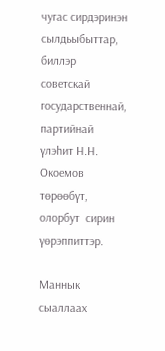чугас сирдэринэн сылдьыбыттар, биллэр советскай государственнай, партийнай үлэһит Н.Н. Окоемов төрөөбүт, олорбут  сирин үөрэппиттэр.

Маннык сыаллаах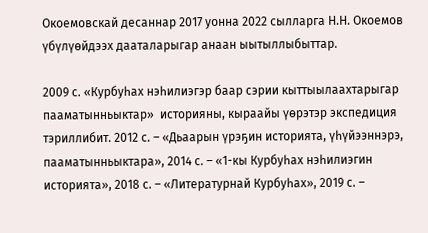Окоемовскай десаннар 2017 уонна 2022 сылларга Н.Н. Окоемов үбүлүөйдээх дааталарыгар анаан ыытыллыбыттар.

2009 с. «Курбуһах нэһилиэгэр баар сэрии кыттыылаахтарыгар пааматынньыктар»  историяны, кыраайы үөрэтэр экспедиция тэриллибит. 2012 с. – «Дьаарын үрэҕин историята, үһүйээннэрэ, пааматынньыктара», 2014 с. – «1-кы Курбуһах нэһилиэгин историята», 2018 с. – «Литературнай Курбуһах», 2019 с. –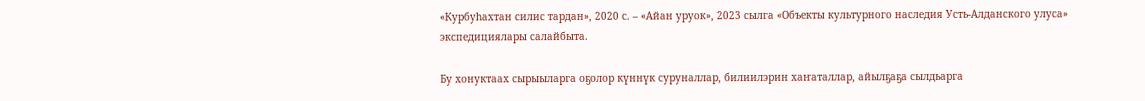«Курбуһахтан силис тардан», 2020 с. – «Айан уруок», 2023 сылга «Объекты культурного наследия Усть-Алданского улуса» экспедициялары салайбыта.

Бу хонуктаах сырыыларга оҕолор күннүк суруналлар, билиилэрин хаҥаталлар, айылҕаҕа сылдьарга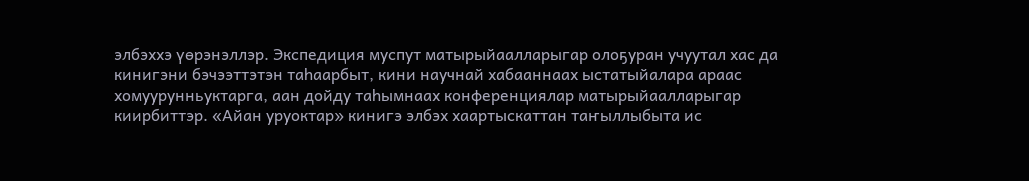элбэххэ үөрэнэллэр. Экспедиция муспут матырыйаалларыгар олоҕуран учуутал хас да кинигэни бэчээттэтэн таһаарбыт, кини научнай хабааннаах ыстатыйалара араас хомуурунньуктарга, аан дойду таһымнаах конференциялар матырыйаалларыгар киирбиттэр. «Айан уруоктар» кинигэ элбэх хаартыскаттан таҥыллыбыта ис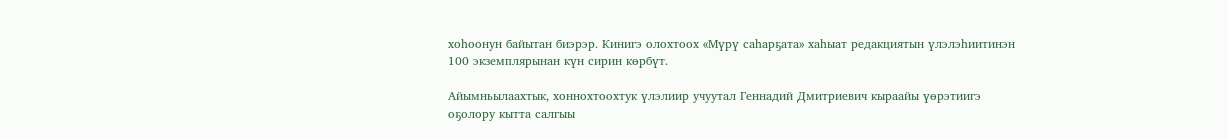хоһоонун байытан биэрэр. Кинигэ олохтоох «Мүрү саһарҕата» хаһыат редакциятын үлэлэһиитинэн 100 экземплярынан күн сирин көрбүт.

Айымньылаахтык, хоннохтоохтук үлэлиир учуутал Геннадий Дмитриевич кыраайы үөрэтиигэ оҕолору кытта салгыы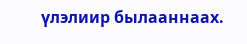үлэлиир былааннаах.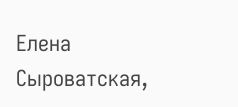Елена Сыроватская,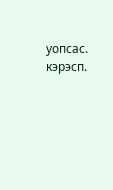уопсас. кэрэсп.